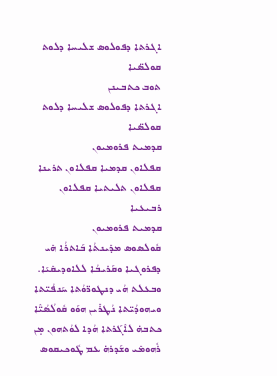ܐܓܪܬܐ ܕܦܘܠܘܣ ܫܠܝܚܐ ܕܠܘܬ ܩܘܠܣ̈ܝܐ
ܬܘܒ ܟܬܒܝܢܢ
ܐܓܪܬܐ ܕܦܘܠܘܣ ܫܠܝܚܐ ܕܠܘܬ ܩܘܠܣ̈ܝܐ
ܩܕܡܝܬ ܦܪܘܡܝܘܢ
ܩܦܠܐܘܢ ܩܕܡܝܐ ܩܦܠܐܘܢ ܬܪܝܢܐ ܩܦܠܐܘܢ ܬܠܝܬܝܐ ܩܦܠܐܘܢ ܪܒܝܥܝܐ
ܩܕܡܝܬ ܦܪܘܡܝܘܢ
ܩܽܘܠܣܘܣ ܡܕܺܝܢܬܳܐ ܒܰܐܬܪܳܐ ܗܺܝ ܕܦܪܘܓܝܐ ܘܩܰܪܝܒܳܐ ܠܠܐܘܕܝܩܺܝܰܐ. ܘܒܥܠܬ ܗܳܝ ܕܢܛܘܪ̈ܘܳܬܐ ܚܰܢܦܳܝ̈ܬܐ ܘܝܗܘܕܳܝ̈ܬܐ ܢܳܛܪܺܝܢ ܗܘܰܘ ܩܽܘܠܳܣܳܝ̈ܶܐ ܟܬܒܗ̇ ܠܐܶܓܰܪܬܐ ܗܳܕܐ ܠܘܳܬܗܘܢ ܡ̣ܢ ܪܽܗܘܡܺܝ ܘܫܰܕܪܗ̇ ܥܡ ܛܽܘܟܝܩܘܣ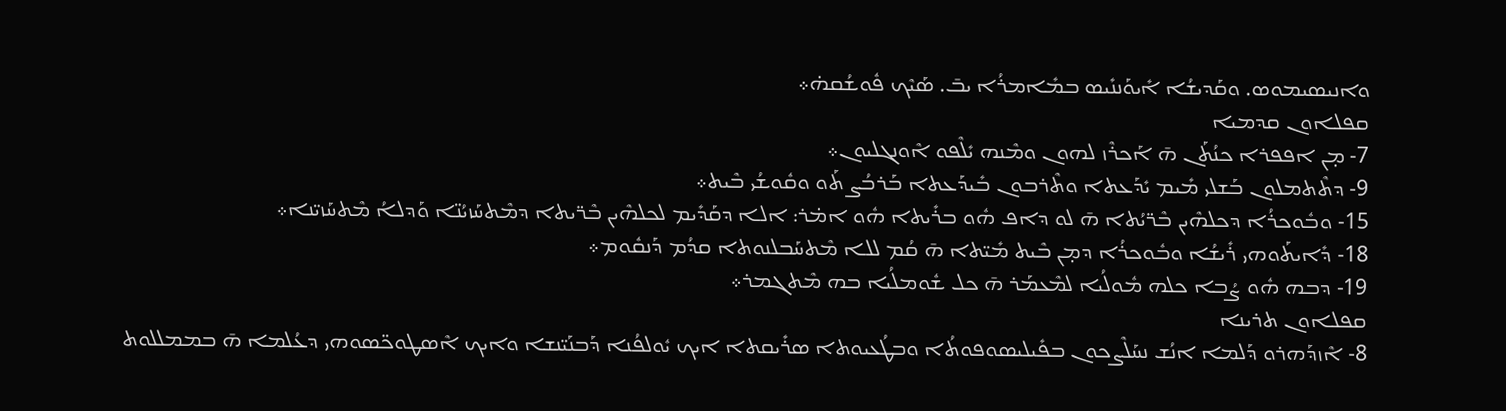ܘܐܢܝܣܝܡܘܣ. ܘܩܰܕܝܫܳܐ ܐܺܝܘܰܢܢܺܝܣ ܒܡܺܐܡܪܳܐ ܝܒ̄. ܣܰܝܶܟ ܦܽܘܫܳܩܗ̇܀
ܩܦܠܐܘܢ ܩܕܡܝܐ
7- ܡ̣ܢ ܐܦܦܪܐ ܟܢܳܬܰܢ ܗ̄ ܐܰܟܪܶܙ ܠܗܘܢ ܘܡܶܢܗ ܝܺܠܶܦܘ ܐܶܘܢܓܠܝܘܢ܀
9- ܕܬܶܬܡܠܘܢ ܒܰܫܠܝ ܡܺܝܡ ܝܺܕܰܥܬܐ ܘܬܶܪܒܘܢ ܒܺܝܕܰܥܬܐ ܒܰܪܒܳܨ ܬܰܘ ܘܩܽܘܫܳܝ ܒܶܝܬ܀
15- ܘܒܽܘܟܪܳܐ ܕܟܠܗܶܝܢ ܒܶܪ̈ܝܳܬܐ ܗ̄ ܠܘ ܕܐܦ ܗܽܘ ܒܪܺܝܬܐ ܗܽܘ ܐܡ̇ܪ: ܐܠܐ ܕܩܰܕܺܝܡ ܠܟܠܗܶܝܢ ܒܶܪ̈ܝܬܐ ܕܡܶܬܚܰܙܝܳܢ̈ܐ ܘܰܕܠܐܳ ܡܶܬܚܰܙܝ̈ܢܐ܀
18- ܕܺܐܝܬܰܘܗܝ ܪܺܝܫܳܐ ܘܒܽܘܟܪܳܐ ܕܡ̣ܢ ܒܶܝܬ ܡܺܝ̈ܬܐ ܗ̄ ܩܳܡ ܠܠܐ ܡܶܬܚܰܒܠܢܘܬܐ ܩܕܳܡ ܕܰܢܩܽܘܡ܀
19- ܕܒܗ ܗܽܘ ܨܳܒܐ ܟܠܗ ܡܽܘܠܳܝܐ ܠܡܶܥܡܰܪ ܗ̄ ܟܠ ܫܽܘܡܠܳܝܐ ܒܗ ܡܶܬܓܡܪ܀
ܩܦܠܐܘܢ ܬܪܝܢܐ
8- ܐܶܙܕܰܗܪܘ ܕܰܠܡܐ ܐܢܳܫ ܢܚܰܠܶܨܟܘܢ ܒܦܺܝܠܝܣܘܦܘܬܳܐ ܘܒܛܳܥܝܘܬܐ ܣܪܺܝܩܬܐ ܐܝܟ ܝܽܘܠܦܳܢܐ ܕܰܒܢܰܝ̈ܢܫܐ ܘܐܝܟ ܐܶܣܛܘܟ̈ܣܘܗܝ ܕܥܳܠܡܐ ܗ̄ ܒܡܡܠܠܘܬ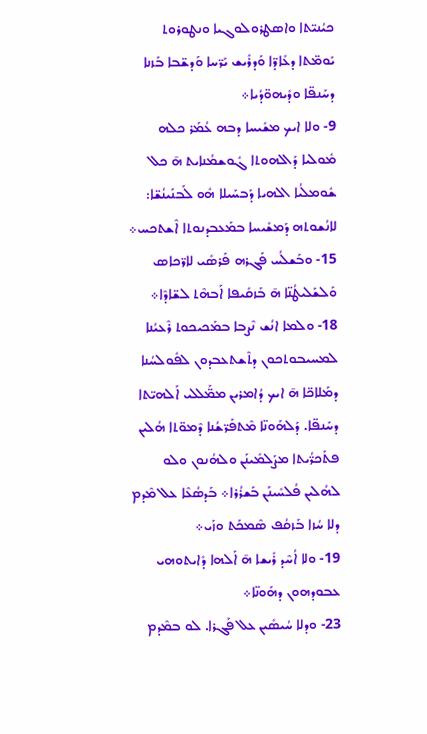ܟܝܳܢܝ̈ܬܐ ܘܐܣܛܪܘܠܘܓܝܐ ܘܢܛܘܪܘܬ ܝܰܘܡ̈ܬܐ ܕܥܺܐܕ̈ܐ ܘܰܕܪܺܝܫ ܝܰܪ̈ܚܐ ܘܰܕܫ̈ܒܐ ܒܰܙܢܐ ܕܚܰܢܦ̈ܐ ܘܕܺܝܗܘ̈ܕܳܝܐ܀
9- ܘܠܐ ܐܝܟ ܡܫܺܝܚܐ ܕܒܗ ܥܳܡܰܪ ܟܠܗ ܡܽܘܠܝܐ ܕܰܐܠܗܘܬܐ ܓܽܘܫܡܳܢܐܝܬ ܗ̄ ܟܠ ܫܽܘܡܠܳܝܐ ܐܠܗܝܐ ܕܰܒܚܰܝܠܐ ܗܽܘ ܠܰܒܢܰܝܢܳܫ̈ܐ: ܠܐܢܳܫܘܬܗ ܕܰܡܫܺܝܚܐ ܒܡܰܥܒܕܢܘܬܐ ܐܶܫܬܟܚ܀
15- ܘܒܰܫܠܳܚ ܦܰܓܪܗ ܦܰܪܣܺܝ ܠܐܪ̈ܟܐܣ ܘܰܠܫܰܠܝܛܳܢ̈ܐ ܗ̄ ܒܰܙܩܺܝܦܐ ܐܰܒܗܶܬ ܠܫ̈ܐܕܶܐ܀
18- ܘܠܡܐ ܐܢܳܫ ܢܶܨܒܐ ܒܡܰܟܝܟܘܬ ܪܶܥܝܳܢܐ ܠܡܚܝܒܘܬܟܘܢ ܕܬܶܫܬܥܒܕܘܢ ܠܦܽܘܠܚܳܢܐ ܕܡܰܠܐܟ̈ܐ ܗ̄ ܐܝܟ ܕܳܐܡܪܝܢ ܡܡ̈ܰܠܠܝ ܐܰܠܗܝ̈ܬܐ ܕܚܰܢܦ̈ܐ. ܕܰܠܗܰܘܢ̈ܐ ܡܶܬܦܰܪ̈ܫܳܢܐ ܕܶܡܘ̈ܬܐ ܗܳܠܝܢ ܦܬܰܟܪ̈ܳܝܬܐ ܡܨܰܠܡܺܝܢܰܢ ܘܠܗܳܢܘܢ ܘܠܘ ܠܗܳܠܝܢ ܦܳܠܚܺܝܢܰܢ ܒܰܫܪܳܪܐ܀ ܒܰܕܣܳܥܶܐ ܥܠ ܡܶܕܡ ܕܠܐ ܚܳܙܐ ܒܰܙܩܳܦ ܣܶܡܟܰܬ ܘܙܰܝ܀
19- ܘܠܐ ܐܳܚܶܕ ܪܺܝܫܐ ܗ̄ ܐܰܠܗܐ ܕܺܐܝܬܘܗܝ ܥܒܘܕܗܘܢ ܕܗܰܘܢ̈ܐ܀
23- ܘܕܠܐ ܚܳܝܣܺܝܢ ܥܠ ܦܰܓܪܐ. ܠܘ ܒܡܶܕܡ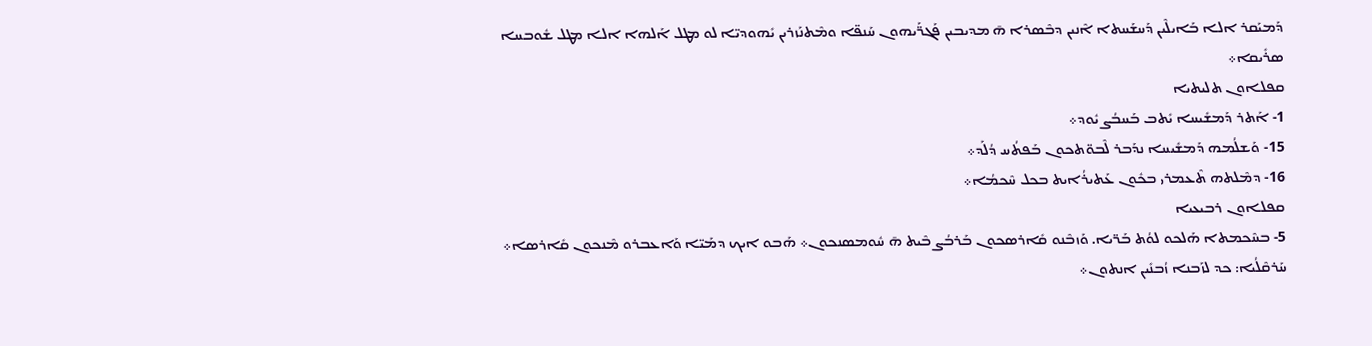ܕܰܡܝܰܩܪ ܐܠܐ ܒܰܐܝܠܶܝܢ ܕܰܚܫܰܚܬܐ ܐܶܢܝܢ ܕܒܶܣܪܐ ܗ̄ ܡܕܝܒܝܢ ܦܰܓܪ̈ܰܝܗܘܢ ܚܰܢܦ̈ܐ ܘܡܶܬܢܰܙܪܝܢ ܝܺܗܘܕܝ̈ܐ ܠܘ ܡܛܠ ܐܰܠܗܐ ܐܠܐ ܡܛܠ ܫܽܘܒܚܐ ܣܪܺܝܩܐ܀
ܩܦܠܐܘܢ ܬܠܝܬܝܐ
1- ܐܰܬܪ ܕܰܡܫܺܝܚܐ ܝܺܬܒ ܒܰܚܒܳܨ ܝܽܘܕ܀
15- ܘܰܫܠܳܡܗ ܕܰܡܫܺܝܚܐ ܢܕܰܒܪ ܠܶܒܘ̈ܬܟܘܢ ܒܰܦܬܳܚ ܕܳܠܰܕ܀
16- ܕܡܶܠܬܗ ܬܶܥܡܪܝ ܒܟܽܘܢ ܥܰܬܝܪܳܐܝܬ ܒܟܠ ܚܶܟܡܳܐ܀
ܩܦܠܐܘܢ ܪܒܝܥܝܐ
5- ܒܚܶܟܡܬܐ ܗܰܠܟܘ ܠܘܳܬ ܒܰܪ̈ܝܐ. ܘܰܙܒܶܢܘ ܩܺܐܪܣܟܘܢ ܒܰܪܒܳܨ ܒܶܝܬ ܗ̄ ܚܽܘܡܣܢܟܘܢ܀ ܗܰܒܘ ܐܝܟ ܕܡܰܝ̈ܐ ܘܰܐܥܒܪܘ ܡܶܢܟܘܢ ܩܺܐܪܣܐ܀ ܚܰܪܩܶܠܳܝܐ: ܟܕ ܠܙܰܒܢܐ ܙܳܒܢܺܝܢ ܐܢܬܘܢ܀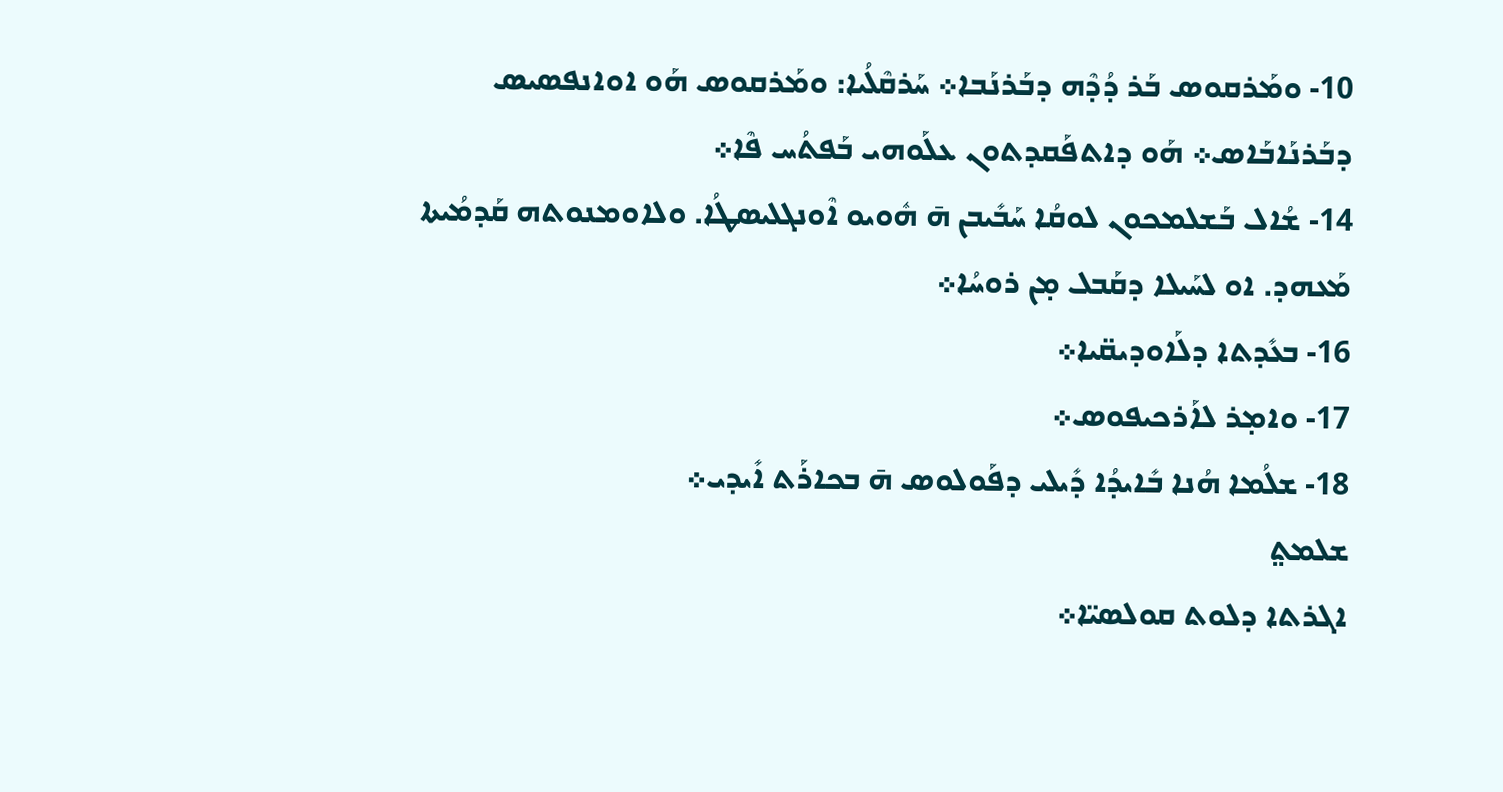10- ܘܡܰܪܩܘܣ ܒܰܪ ܕܳܕܶܗ ܕܒܰܪܢܰܒܐ܀ ܚܰܪܩܶܠܳܝܐ: ܘܡܰܪܩܘܣ ܗܰܘ ܐܘܐܢܦܣܝܣ ܕܒܰܪܢܰܐܒܰܐܣ܀ ܗܰܘ ܕܐܬܦܰܩܕܬܘܢ ܥܠܰܘܗܝ ܒܰܦܬܳܚ ܦܶܐ܀
14- ܫܳܐܠ ܒܰܫܠܡܟܘܢ ܠܘܩܳܐ ܚܰܒܺܝܒܢ ܗ̄ ܗܽܘܝܘ ܐܶܘܢܓܠܝܣܛܳܐ. ܘܠܐܘܡܢܘܬܗ ܩܰܕܡܳܝܬܐ ܡܰܥܗܕ. ܐܘ ܠܚܰܝܠܐ ܕܩܰܒܠ ܡ̣ܢ ܪܘܚܳܐ܀
16- ܒܥܺܕܬܐ ܕܠܰܐܘܕܝܩ̈ܝܐ܀
17- ܘܐܡ̣ܪ ܠܐܰܪܟܝܦܘܣ܀
18- ܫܠܳܡܐ ܗܳܢܐ ܒܺܐܝܕܳܐ ܕܺܝܠܝ ܕܦܰܘܠܘܣ ܗ̄ ܒܟܐܪܰܬ ܐܺܝܕܝ܀
ܫܠܡܬ݀
ܐܓܪܬܐ ܕܠܘܬ ܩܘܠܣܝ̈ܐ܀